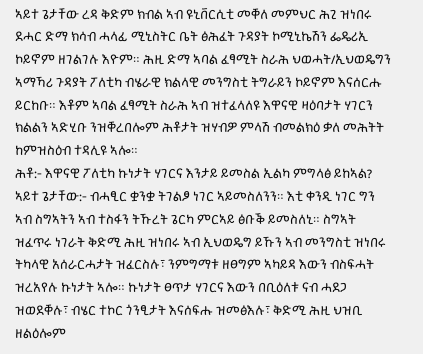ኣይተ ጌታቸው ረዳ ቅድም ክብል ኣብ ዩኒቨርሲቲ መቐለ መምህር ሕጊ ዝነበሩ ደሓር ድማ ክሳብ ሓላፊ ሚኒስትር ቤት ፅሕፈት ጉዳያት ኮሚኒኬሽን ፌዴሪኢ ኮይኖም ዘገልገሉ እዮም። ሕዚ ድማ ኣባል ፈፃሚት ስራሕ ህወሓት/ኢህወዴግን ኣማኻሪ ጉዳያት ፖለቲካ ብሄራዊ ክልላዊ መንግስቲ ትግራይን ኮይኖም እናሰርሑ ይርከቡ። እቶም ኣባል ፈፃሚት ስራሕ ኣብ ዝተፈላለዩ እዋናዊ ዛዕባታት ሃገርን ክልልን ኣድሂቡ ንዝቐረበሎም ሕቶታት ዝሃብዎ ምላሽ ብመልክዕ ቃለ መሕትት ከምዝስዕብ ተዳሊዩ ኣሎ።
ሕቶ:- እዋናዊ ፖለቲካ ኩነታት ሃገርና እንታይ ይመስል ኢልካ ምግላፅ ይከኣል?
ኣይተ ጌታቸው:- ብሓፂር ቋንቋ ትገልፆ ነገር ኣይመስለንን። እቲ ቀንዲ ነገር ግን ኣብ ስግኣትን ኣብ ተስፋን ትኹረት ጌርካ ምርኣይ ፅቡቕ ይመስለኒ። ስግኣት ዝፈጥሩ ነገራት ቅድሚ ሕዚ ዝነበሩ ኣብ ኢህወዴግ ይኹን ኣብ መንግስቲ ዝነበሩ ትካላዊ አሰራርሓታት ዝፈርስሉ፣ ንምግማቱ ዘፀግም ኣካይዳ እውን ብስፍሓት ዝረአየሉ ኩነታት ኣሎ። ኩነታት ፀጥታ ሃገርና እውን በቢዕለቱ ናብ ሓደጋ ዝወደቐሉ፣ ብሄር ተኮር ጎንፂታት እናሰፍሑ ዝመፅእሉ፣ ቅድሚ ሕዚ ህዝቢ ዘልዕሎም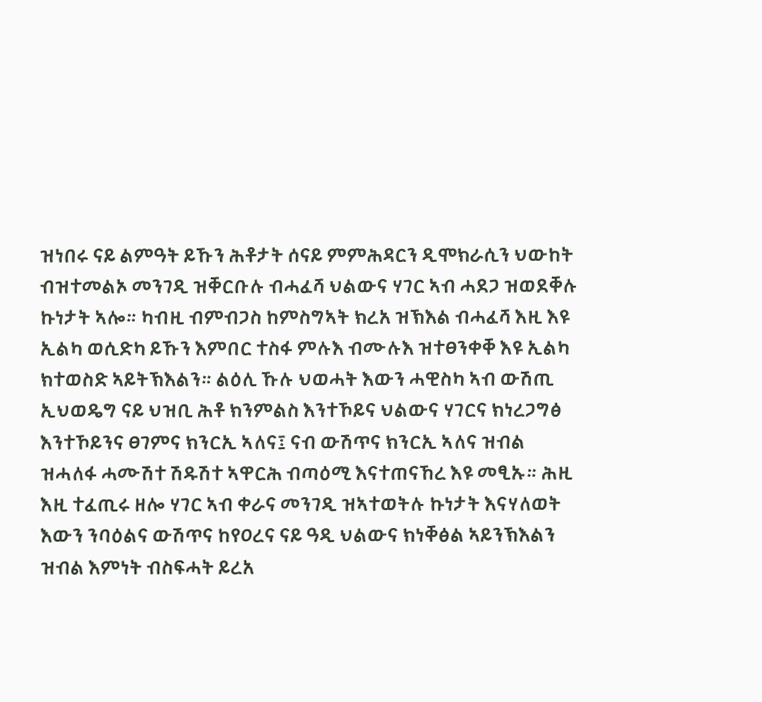ዝነበሩ ናይ ልምዓት ይኹን ሕቶታት ሰናይ ምምሕዳርን ዲሞክራሲን ህውከት ብዝተመልኦ መንገዲ ዝቐርቡሉ ብሓፈሻ ህልውና ሃገር ኣብ ሓደጋ ዝወደቐሉ ኩነታት ኣሎ። ካብዚ ብምብጋስ ከምስግኣት ክረአ ዝኽእል ብሓፈሻ እዚ እዩ ኢልካ ወሲድካ ይኹን እምበር ተስፋ ምሉእ ብሙሉእ ዝተፀንቀቐ እዩ ኢልካ ክተወስድ ኣይትኽእልን። ልዕሊ ኹሉ ህወሓት እውን ሓዊስካ ኣብ ውሽጢ ኢህወዴግ ናይ ህዝቢ ሕቶ ክንምልስ እንተኾይና ህልውና ሃገርና ክነረጋግፅ እንተኾይንና ፀገምና ክንርኢ ኣለና፤ ናብ ውሽጥና ክንርኢ ኣለና ዝብል ዝሓለፋ ሓሙሽተ ሽዱሽተ ኣዋርሕ ብጣዕሚ እናተጠናኸረ እዩ መፂኡ። ሕዚ እዚ ተፈጢሩ ዘሎ ሃገር ኣብ ቀራና መንገዲ ዝኣተወትሉ ኩነታት እናሃለወት እውን ንባዕልና ውሽጥና ከየዐረና ናይ ዓዲ ህልውና ክነቐፅል ኣይንኽእልን ዝብል እምነት ብስፍሓት ይረአ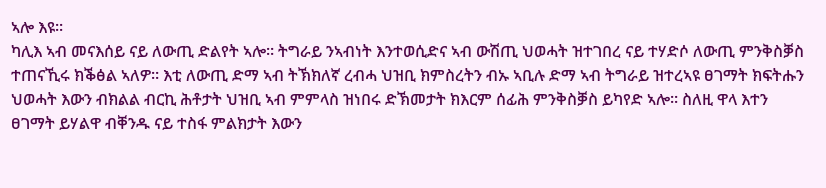ኣሎ እዩ፡፡
ካሊእ ኣብ መናእሰይ ናይ ለውጢ ድልየት ኣሎ። ትግራይ ንኣብነት እንተወሲድና ኣብ ውሽጢ ህወሓት ዝተገበረ ናይ ተሃድሶ ለውጢ ምንቅስቓስ ተጠናኺሩ ክቕፅል ኣለዎ። እቲ ለውጢ ድማ ኣብ ትኽክለኛ ረብሓ ህዝቢ ክምስረትን ብኡ ኣቢሉ ድማ ኣብ ትግራይ ዝተረኣዩ ፀገማት ክፍትሑን ህወሓት እውን ብክልል ብርኪ ሕቶታት ህዝቢ ኣብ ምምላስ ዝነበሩ ድኽመታት ክእርም ሰፊሕ ምንቅስቓስ ይካየድ ኣሎ፡፡ ስለዚ ዋላ እተን ፀገማት ይሃልዋ ብቐንዱ ናይ ተስፋ ምልክታት እውን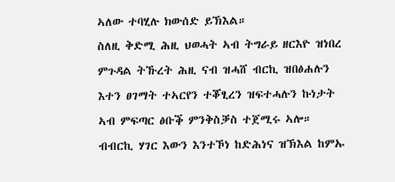ኣለው ተባሂሉ ክውሰድ ይኽእል።
ስለዚ ቅድሚ ሕዚ ህወሓት ኣብ ትግራይ ዘርእዮ ዝነበረ ምጉዳል ትኹረት ሕዚ ናብ ዝሓሸ ብርኪ ዝበፅሐሉን እተን ፀገማት ተኣርየን ተቖፂረን ዝፍተሓሉን ኩነታት ኣብ ምፍጣር ፅቡቕ ምንቅስቓስ ተጀሚሩ ኣሎ። ብብርኪ ሃገር እውን እንተኾነ ከድሕነና ዝኽእል ከምኡ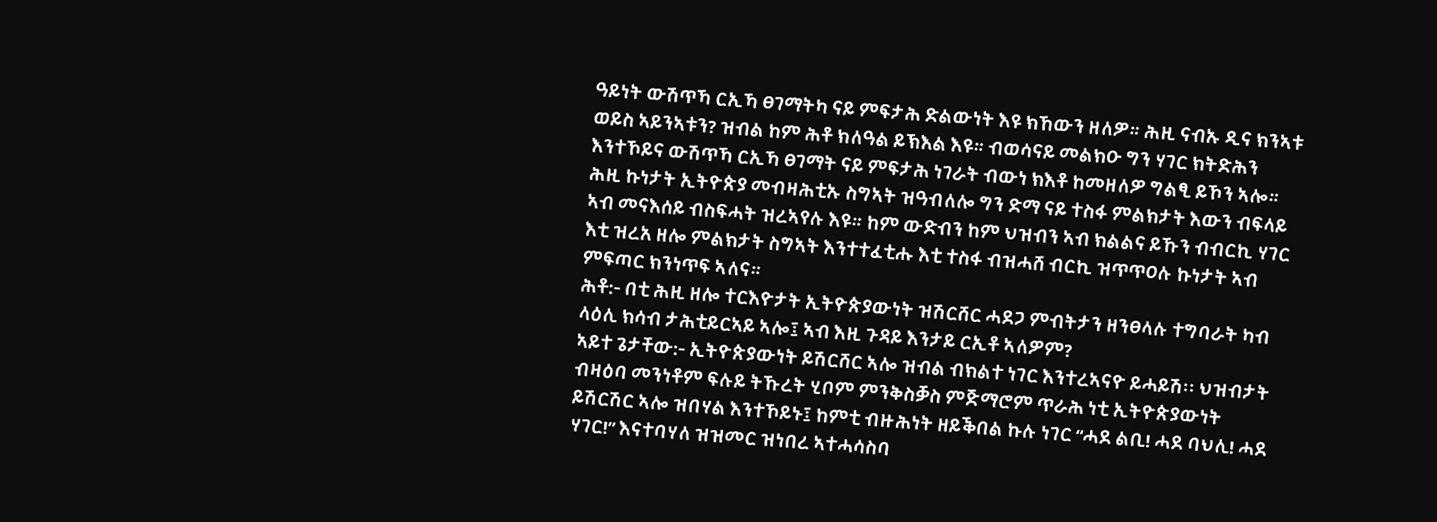ዓይነት ውሽጥኻ ርኢኻ ፀገማትካ ናይ ምፍታሕ ድልውነት እዩ ክኸውን ዘለዎ። ሕዚ ናብኡ ዲና ክንኣቱ ወይስ ኣይንኣቱን? ዝብል ከም ሕቶ ክለዓል ይኽእል እዩ። ብወሳናይ መልክዑ ግን ሃገር ክትድሕን እንተኾይና ውሽጥኻ ርኢኻ ፀገማት ናይ ምፍታሕ ነገራት ብውነ ክእቶ ከመዘለዎ ግልፂ ይኾን ኣሎ። ሕዚ ኩነታት ኢትዮጵያ መብዛሕቲኡ ስግኣት ዝዓብለሎ ግን ድማ ናይ ተስፋ ምልክታት እውን ብፍላይ ኣብ መናእሰይ ብስፍሓት ዝረኣየሉ እዩ። ከም ውድብን ከም ህዝብን ኣብ ክልልና ይኹን ብብርኪ ሃገር እቲ ዝረአ ዘሎ ምልክታት ስግኣት እንተተፈቲሑ እቲ ተስፋ ብዝሓሸ ብርኪ ዝጥጥዐሉ ኩነታት ኣብ ምፍጣር ክንነጥፍ ኣለና።
ሕቶ:- በቲ ሕዚ ዘሎ ተርእዮታት ኢትዮጵያውነት ዝሽርሸር ሓደጋ ምብትታን ዘንፀላሉ ተግባራት ካብ ላዕሊ ክሳብ ታሕቲይርኣይ ኣሎ፤ ኣብ እዚ ጉዳይ እንታይ ርኢቶ ኣለዎም?
ኣይተ ጌታቸው:- ኢትዮጵያውነት ይሽርሸር ኣሎ ዝብል ብክልተ ነገር እንተረኣናዮ ይሓይሽ፡፡ ህዝብታት ብዛዕባ መንነቶም ፍሉይ ትኹረት ሂቦም ምንቅስቓስ ምጅማሮም ጥራሕ ነቲ ኢትዮጵያውነት ይሽርሽር ኣሎ ዝበሃል እንተኾይኑ፤ ከምቲ ብዙሕነት ዘይቕበል ኩሉ ነገር “ሓደ ልቢ! ሓደ ባህሊ! ሓደ ሃገር!” እናተባሃለ ዝዝመር ዝነበረ ኣተሓሳስባ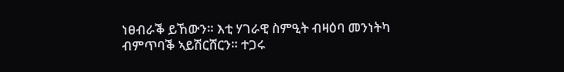ነፀብራቕ ይኸውን። እቲ ሃገራዊ ስምዒት ብዛዕባ መንነትካ ብምጥባቕ ኣይሽርሸርን። ተጋሩ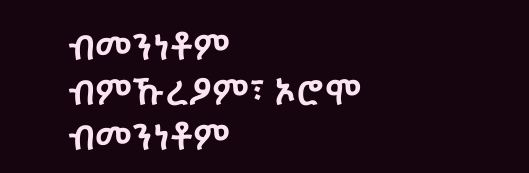ብመንነቶም ብምኹረዖም፣ ኦሮሞ ብመንነቶም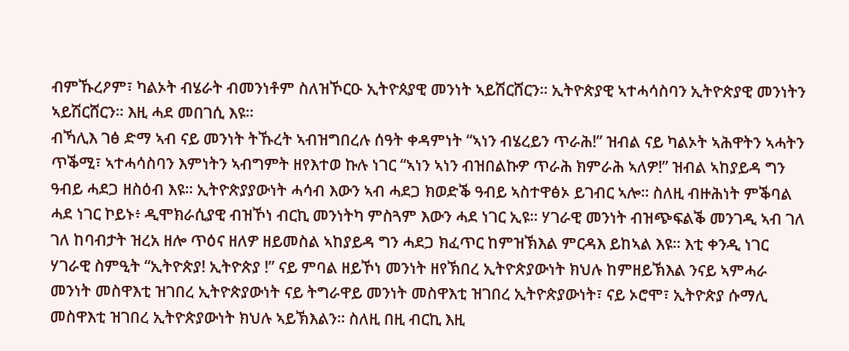ብምኹረዖም፣ ካልኦት ብሄራት ብመንነቶም ስለዝኾርዑ ኢትዮጰያዊ መንነት ኣይሽርሸርን። ኢትዮጵያዊ ኣተሓሳስባን ኢትዮጵያዊ መንነትን ኣይሽርሸርን። እዚ ሓደ መበገሲ እዩ።
ብኻሊእ ገፅ ድማ ኣብ ናይ መንነት ትኹረት ኣብዝግበረሉ ሰዓት ቀዳምነት “ኣነን ብሄረይን ጥራሕ!” ዝብል ናይ ካልኦት ኣሕዋትን ኣሓትን ጥቕሚ፣ ኣተሓሳስባን እምነትን ኣብግምት ዘየእተወ ኩሉ ነገር “ኣነን ኣነን ብዝበልኩዎ ጥራሕ ክምራሕ ኣለዎ!” ዝብል ኣከያይዳ ግን ዓብይ ሓደጋ ዘስዕብ እዩ። ኢትዮጵያያውነት ሓሳብ እውን ኣብ ሓደጋ ክወድቕ ዓብይ ኣስተዋፅኦ ይገብር ኣሎ። ስለዚ ብዙሕነት ምቕባል ሓደ ነገር ኮይኑ፥ ዲሞክራሲያዊ ብዝኾነ ብርኪ መንነትካ ምስጓም እውን ሓደ ነገር ኢዩ። ሃገራዊ መንነት ብዝጭፍልቕ መንገዲ ኣብ ገለ ገለ ከባብታት ዝረአ ዘሎ ጥዕና ዘለዎ ዘይመስል ኣከያይዳ ግን ሓደጋ ክፈጥር ከምዝኽእል ምርዳእ ይከኣል እዩ። እቲ ቀንዲ ነገር ሃገራዊ ስምዒት “ኢትዮጵያ! ኢትዮጵያ !” ናይ ምባል ዘይኾነ መንነት ዘየኽበረ ኢትዮጵያውነት ክህሉ ከምዘይኽእል ንናይ ኣምሓራ መንነት መስዋእቲ ዝገበረ ኢትዮጵያውነት ናይ ትግራዋይ መንነት መስዋእቲ ዝገበረ ኢትዮጵያውነት፣ ናይ ኦሮሞ፣ ኢትዮጵያ ሱማሊ መስዋእቲ ዝገበረ ኢትዮጵያውነት ክህሉ ኣይኽእልን። ስለዚ በዚ ብርኪ እዚ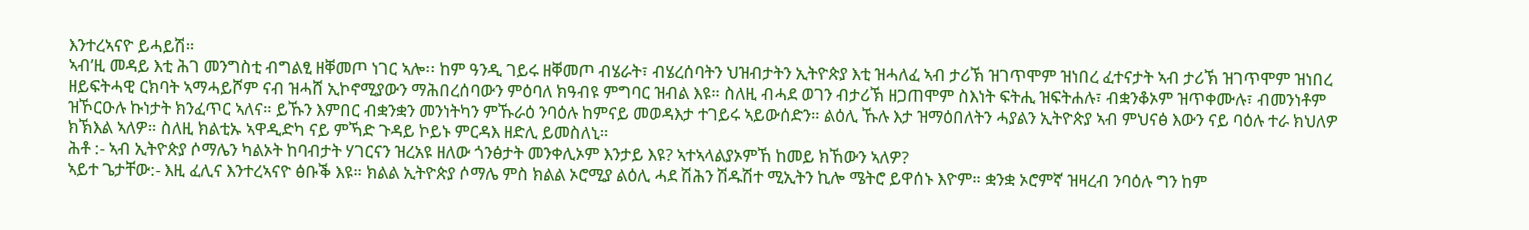እንተረኣናዮ ይሓይሽ።
ኣብ’ዚ መዳይ እቲ ሕገ መንግስቲ ብግልፂ ዘቐመጦ ነገር ኣሎ፡፡ ከም ዓንዲ ገይሩ ዘቐመጦ ብሄራት፣ ብሄረሰባትን ህዝብታትን ኢትዮጵያ እቲ ዝሓለፈ ኣብ ታሪኽ ዝገጥሞም ዝነበረ ፈተናታት ኣብ ታሪኽ ዝገጥሞም ዝነበረ ዘይፍትሓዊ ርክባት ኣማሓይሾም ናብ ዝሓሸ ኢኮኖሚያውን ማሕበረሰባውን ምዕባለ ክዓብዩ ምግባር ዝብል እዩ። ስለዚ ብሓደ ወገን ብታሪኽ ዘጋጠሞም ስእነት ፍትሒ ዝፍትሐሉ፣ ብቋንቆኦም ዝጥቀሙሉ፣ ብመንነቶም ዝኾርዑሉ ኩነታት ክንፈጥር ኣለና። ይኹን እምበር ብቋንቋን መንነትካን ምኹራዕ ንባዕሉ ከምናይ መወዳእታ ተገይሩ ኣይውሰድን። ልዕሊ ኹሉ እታ ዝማዕበለትን ሓያልን ኢትዮጵያ ኣብ ምህናፅ እውን ናይ ባዕሉ ተራ ክህለዎ ክኽእል ኣለዎ። ስለዚ ክልቲኡ ኣዋዲድካ ናይ ምኻድ ጉዳይ ኮይኑ ምርዳእ ዘድሊ ይመስለኒ።
ሕቶ :- ኣብ ኢትዮጵያ ሶማሌን ካልኦት ከባብታት ሃገርናን ዝረአዩ ዘለው ጎንፅታት መንቀሊኦም እንታይ እዩ? ኣተኣላልያኦምኸ ከመይ ክኸውን ኣለዎ?
ኣይተ ጌታቸው:- እዚ ፈሊና እንተረኣናዮ ፅቡቕ እዩ። ክልል ኢትዮጵያ ሶማሌ ምስ ክልል ኦሮሚያ ልዕሊ ሓደ ሽሕን ሽዱሽተ ሚኢትን ኪሎ ሜትሮ ይዋሰኑ እዮም። ቋንቋ ኦሮምኛ ዝዛረብ ንባዕሉ ግን ከም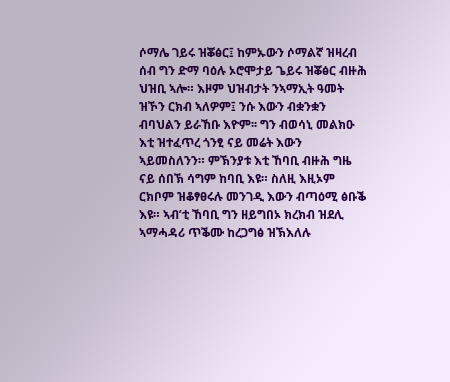ሶማሌ ገይሩ ዝቖፅር፤ ከምኡውን ሶማልኛ ዝዛረብ ሰብ ግን ድማ ባዕሉ ኦሮሞታይ ጌይሩ ዝቖፅር ብዙሕ ህዝቢ ኣሎ። እዞም ህዝብታት ንኣማኢት ዓመት ዝኾን ርክብ ኣለዎም፤ ንሱ እውን ብቋንቋን ብባህልን ይራኸቡ እዮም፡፡ ግን ብወሳኒ መልክዑ እቲ ዝተፈጥረ ጎንፂ ናይ መሬት እውን ኣይመስለንን። ምኽንያቱ እቲ ኸባቢ ብዙሕ ግዜ ናይ ሰበኽ ሳግም ከባቢ እዩ። ስለዚ እዚኦም ርክቦም ዝቆፃፀሩሉ መንገዲ እውን ብጣዕሚ ፅቡቕ እዩ። ኣብ’ቲ ኸባቢ ግን ዘይግበኦ ክረክብ ዝደሊ ኣማሓዳሪ ጥቕሙ ከረጋግፅ ዝኽእለሉ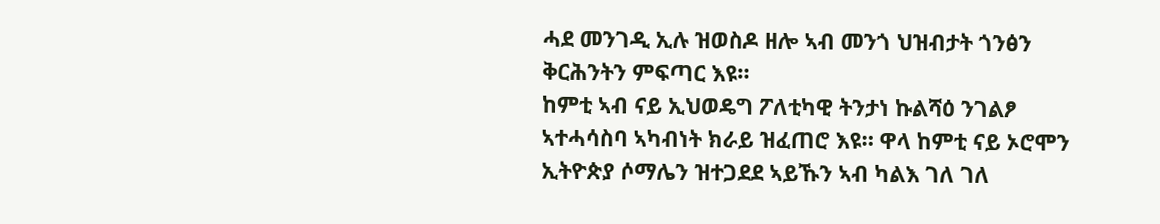ሓደ መንገዲ ኢሉ ዝወስዶ ዘሎ ኣብ መንጎ ህዝብታት ጎንፅን ቅርሕንትን ምፍጣር እዩ።
ከምቲ ኣብ ናይ ኢህወዴግ ፖለቲካዊ ትንታነ ኩልሻዕ ንገልፆ ኣተሓሳስባ ኣካብነት ክራይ ዝፈጠሮ እዩ። ዋላ ከምቲ ናይ ኦሮሞን ኢትዮጵያ ሶማሌን ዝተጋደደ ኣይኹን ኣብ ካልእ ገለ ገለ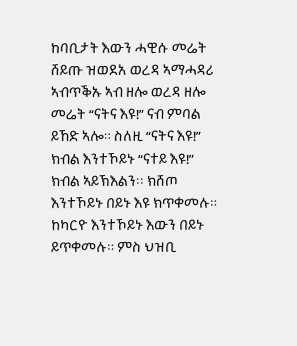ከባቢታት እውን ሓዊሱ መሬት ሸይጡ ዝወደአ ወረዳ ኣማሓዳሪ ኣብጥቕኡ ኣብ ዘሎ ወረዳ ዘሎ መሬት “ናትና እዩ!” ናብ ምባል ይኸድ ኣሎ። ስለዚ “ናትና እዩ!” ክብል እንተኾይኑ “ናተይ እዩ!” ክብል ኣይኽእልን፡፡ ክሸጦ እንተኾይኑ በይኑ እዩ ክጥቀመሉ። ከካርዮ እንተኾይኑ እውን በይኑ ይጥቀመሉ። ምስ ህዝቢ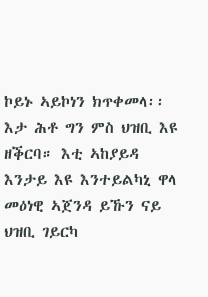ኮይኑ ኣይኮነን ክጥቀመላ፡፡ እታ ሕቶ ግን ምስ ህዝቢ እዩ ዘቕርባ። እቲ ኣከያይዳ እንታይ እዩ እንተይልካኒ ዋላ መዕነዊ ኣጀንዳ ይኹን ናይ ህዝቢ ገይርካ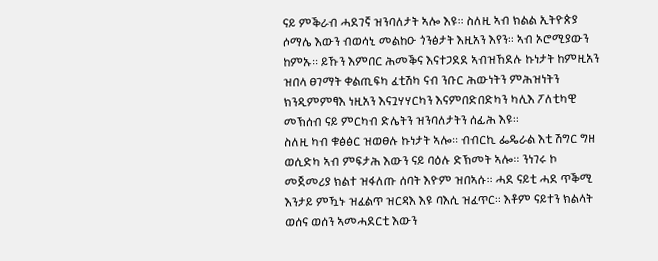ናይ ምቕራብ ሓደገኛ ዝንባለታት ኣሎ እዩ። ስለዚ ኣብ ክልል ኢትዮጵያ ሶማሌ እውን ብወሳኒ መልከዑ ጎንፅታት እዚአን እየን። ኣብ ኦሮሚያውን ከምኡ። ይኹን እምበር ሕመቕና እናተጋደደ ኣብዝኸደሉ ኩነታት ከምዚአን ዝበላ ፀገማት ቀልጢፍካ ፈቲሽካ ናብ ንቡር ሕውነትን ምሕዝነትን ክንዲምምፃእ ነዚአን እናጓሃሃርካን እናምበድበድካን ካሊእ ፖለቲካዊ መኽሰብ ናይ ምርካብ ድሌትን ዝንባለታትን ሰፊሕ እዩ።
ስለዚ ካብ ቁፅፅር ዝወፀሉ ኩነታት ኣሎ። ብብርኪ ፌዴራል እቲ ሽግር ግዘ ወሲድካ ኣብ ምፍታሕ እውን ናይ ባዕሉ ድኽመት ኣሎ። ንነገሩ ኮ መጀመሪያ ክልተ ዝፋለጡ ሰባት እዮም ዝበኣሱ። ሓደ ናይቲ ሓደ ጥቕሚ እንታይ ምዃኑ ዝፈልጥ ዝርዳእ እዩ ባእሲ ዝፈጥር። እቶም ናይተን ክልላት ወሰና ወሰን ኣመሓደርቲ እውን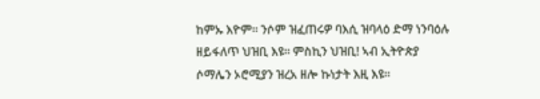ከምኡ እዮም። ንሶም ዝፈጠሩዎ ባእሲ ዝባላዕ ድማ ነንባዕሉ ዘይፋለጥ ህዝቢ እዩ። ምስኪን ህዝቢ! ኣብ ኢትዮጵያ ሶማሌን ኦሮሚያን ዝረአ ዘሎ ኩነታት እዚ እዩ።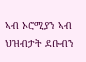ኣብ ኦሮሚያን ኣብ ህዝብታት ደቡብን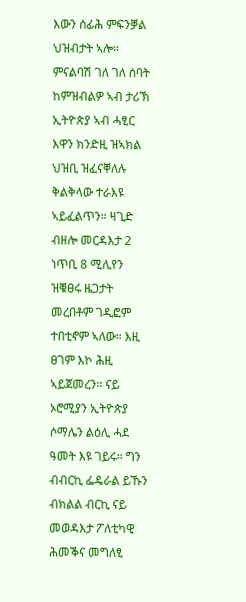እውን ሰፊሕ ምፍንቓል ህዝብታት ኣሎ። ምናልባሽ ገለ ገለ ሰባት ከምዝብልዎ ኣብ ታሪኽ ኢትዮጵያ ኣብ ሓፂር እዋን ክንድዚ ዝኣክል ህዝቢ ዝፈናቐለሉ ቅልቅላው ተራእዩ ኣይፈልጥን። ዛጊድ ብዘሎ መርዳእታ 2 ነጥቢ 8 ሚሊየን ዝቑፀሩ ዜጋታት መረበቶም ገዲፎም ተበቲኖም ኣለው። እዚ ፀገም እኮ ሕዚ ኣይጀመረን። ናይ ኦሮሚያን ኢትዮጵያ ሶማሌን ልዕሊ ሓደ ዓመት እዩ ገይሩ። ግን ብብርኪ ፌዴራል ይኹን ብክልል ብርኪ ናይ መወዳእታ ፖለቲካዊ ሕመቕና መግለፂ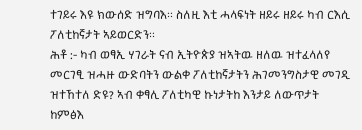ተገይሩ እዩ ክውሰድ ዝግባእ። ስለዚ እቲ ሓላፍነት ዘይሩ ዘይሩ ካብ ርእሲ ፖለቲከኛታት ኣይወርድን።
ሕቶ :- ካብ ወፃኢ ሃገራት ናብ ኢትዮጵያ ዝኣትዉ ዘለዉ ዝተፈላለየ መርገፂ ዝሓዙ ውድባትን ውልቀ ፖለቲከኛታትን ሕገመንግስታዊ መገዲ ዝተኸተለ ድዩ? ኣብ ቀፃሊ ፖለቲካዊ ኩነታትከ እንታይ ለውጥታት ከምፅእ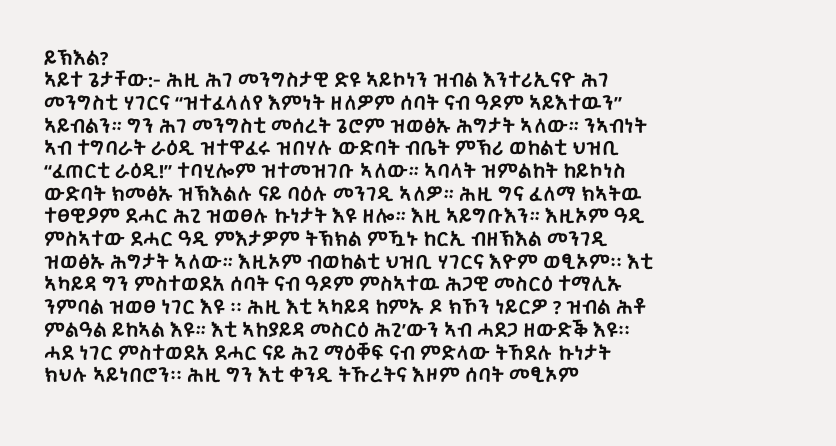ይኽእል?
ኣይተ ጌታቸው:- ሕዚ ሕገ መንግስታዊ ድዩ ኣይኮነን ዝብል እንተሪኢናዮ ሕገ መንግስቲ ሃገርና “ዝተፈላለየ እምነት ዘለዎም ሰባት ናብ ዓዶም ኣይእተዉን” ኣይብልን። ግን ሕገ መንግስቲ መሰረት ጌሮም ዝወፅኡ ሕግታት ኣለው። ንኣብነት ኣብ ተግባራት ራዕዲ ዝተዋፈሩ ዝበሃሉ ውድባት ብቤት ምኽሪ ወከልቲ ህዝቢ “ፈጠርቲ ራዕዲ!” ተባሂሎም ዝተመዝገቡ ኣለው። ኣባላት ዝምልከት ከይኮነስ ውድባት ክመፅኡ ዝኽእልሉ ናይ ባዕሉ መንገዲ ኣለዎ። ሕዚ ግና ፈለማ ክኣትዉ ተፀዊዖም ደሓር ሕጊ ዝወፀሉ ኩነታት እዩ ዘሎ። እዚ ኣይግቡእን። እዚኦም ዓዲ ምስኣተው ደሓር ዓዲ ምእታዎም ትኽክል ምዃኑ ከርኢ ብዘኽእል መንገዲ ዝወፅኡ ሕግታት ኣለው። እዚኦም ብወከልቲ ህዝቢ ሃገርና እዮም ወፂኦም፡፡ እቲ ኣካይዳ ግን ምስተወደአ ሰባት ናብ ዓዶም ምስኣተዉ ሕጋዊ መስርዕ ተማሊኡ ንምባል ዝወፀ ነገር እዩ ፡፡ ሕዚ እቲ ኣካይዳ ከምኡ ዶ ክኾን ነይርዎ ? ዝብል ሕቶ ምልዓል ይከኣል እዩ። እቲ ኣከያይዳ መስርዕ ሕጊ’ውን ኣብ ሓደጋ ዘውድቕ እዩ፡፡
ሓደ ነገር ምስተወደአ ደሓር ናይ ሕጊ ማዕቐፍ ናብ ምድላው ትኸደሉ ኩነታት ክህሉ ኣይነበሮን፡፡ ሕዚ ግን እቲ ቀንዲ ትኹረትና እዞም ሰባት መፂኦም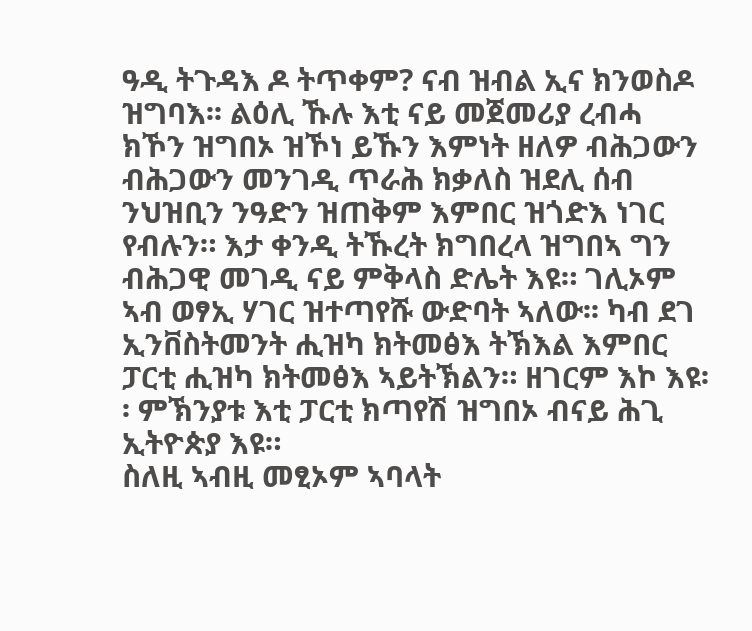ዓዲ ትጉዳእ ዶ ትጥቀም? ናብ ዝብል ኢና ክንወስዶ ዝግባእ፡፡ ልዕሊ ኹሉ እቲ ናይ መጀመሪያ ረብሓ ክኾን ዝግበኦ ዝኾነ ይኹን እምነት ዘለዎ ብሕጋውን ብሕጋውን መንገዲ ጥራሕ ክቃለስ ዝደሊ ሰብ ንህዝቢን ንዓድን ዝጠቅም እምበር ዝጎድእ ነገር የብሉን። እታ ቀንዲ ትኹረት ክግበረላ ዝግበኣ ግን ብሕጋዊ መገዲ ናይ ምቅላስ ድሌት እዩ። ገሊኦም ኣብ ወፃኢ ሃገር ዝተጣየሹ ውድባት ኣለው፡፡ ካብ ደገ ኢንቨስትመንት ሒዝካ ክትመፅእ ትኽእል እምበር ፓርቲ ሒዝካ ክትመፅእ ኣይትኽልን። ዘገርም እኮ እዩ፡፡ ምኽንያቱ እቲ ፓርቲ ክጣየሽ ዝግበኦ ብናይ ሕጊ ኢትዮጵያ እዩ።
ስለዚ ኣብዚ መፂኦም ኣባላት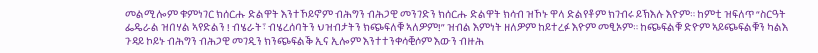መልሚሎም ቁምነገር ክሰርሑ ድልዋት እንተኾይኖም ብሕግን ብሕጋዊ መንገድን ክሰርሑ ድልዋት ክሳብ ዝኾኑ ዋላ ድልየቶም ክገብሩ ይኽእሉ እዮም። ከምቲ ዝፍለጥ “ስርዓት ፌዴራል ዝበሃል ኣየድልን ! ብሄራት፣ ብሄረሰባትን ህዝብታትን ክጭፍለቑ ኣለዎም!” ዝብል እምነት ዘለዎም ከይተረፉ እዮም መፂኦም። ከጭፍልቑ ድዮም ኣይጭፍልቑን ካልእ ጉዳይ ኮይኑ ብሕግን ብሕጋዊ መገዲን ክንጭፍልቕ ኢና ኢሎም እንተተንቀሳቒሶም እውን ብዙሕ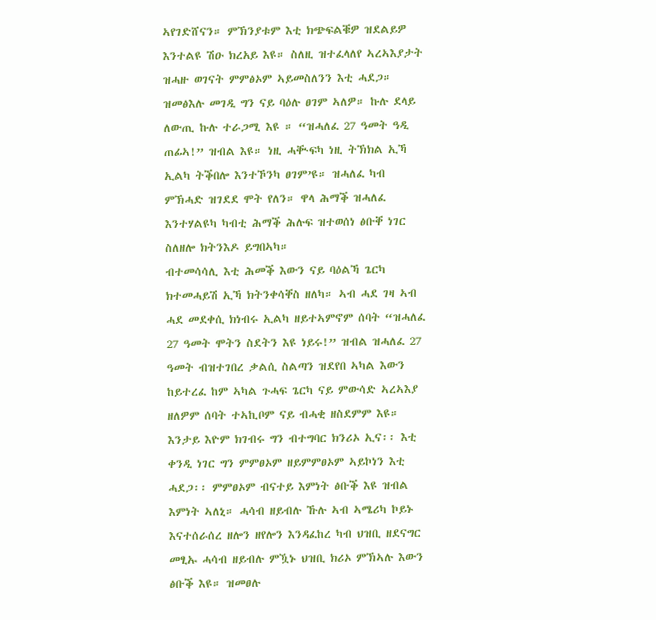ኣየገድሸናን። ምኽንያቱም እቲ ክጭፍልቑዎ ዝደልይዎ እንተልዩ ሽዑ ክረአይ እዩ። ስለዚ ዝተፈላለየ ኣረኣእያታት ዝሓዙ ወገናት ምምፅኦም ኣይመስለንን እቲ ሓደጋ። ዝመፅእሉ መገዲ ግን ናይ ባዕሉ ፀገም ኣለዎ። ኩሉ ደላይ ለውጢ ኩሉ ተራጋሚ እዩ ። “ዝሓለፈ 27 ዓመት ዓዲ ጠፊኣ!” ዝብል እዩ። ነዚ ሓቚፍካ ነዚ ትኽክል ኢኻ ኢልካ ትቕበሎ እንተኾንካ ፀገም’ዩ። ዝሓለፈ ካብ ምኽሓድ ዝገደደ ሞት የለን። ዋላ ሕማቕ ዝሓለፈ እንተሃልዩካ ካብቲ ሕማቕ ሕሉፍ ዝተወሰነ ፅቡቐ ነገር ስለዘሎ ክትንእዶ ይግበኣካ።
ብተመሳሳሊ እቲ ሕመቕ እውን ናይ ባዕልኻ ጌርካ ክተመሓይሽ ኢኻ ክትንቀሳቐስ ዘለካ። ኣብ ሓደ ገዛ ኣብ ሓደ መደቀሲ ክነብሩ ኢልካ ዘይተኣምኖም ሰባት “ዝሓለፈ 27 ዓመት ሞትን ስደትን እዩ ነይሩ!” ዝብል ዝሓለፈ 27 ዓመት ብዝተገበረ ቃልሲ ስልጣን ዝደየበ ኣካል እውን ከይተረፈ ከም ኣካል ጉሓፍ ጌርካ ናይ ምውሳድ ኣረኣእያ ዘለዎም ሰባት ተኣኪቦም ናይ ብሓቂ ዘስደምም እዩ። እንታይ እዮም ክገብሩ ግን ብተግባር ክንሪኦ ኢና፡፡ እቲ ቀንዲ ነገር ግን ምምፀኦም ዘይምምፀኦም ኣይኮነን እቲ ሓደጋ፡፡ ምምፀኦም ብናተይ እምነት ፅቡቕ እዩ ዝብል እምነት ኣለኒ። ሓሳብ ዘይብሉ ኹሉ ኣብ ኣሜሪካ ኮይኑ እናተሰራሰረ ዘሎን ዘየሎን እንዳፈከረ ካብ ህዝቢ ዘደናግር መፂኡ ሓሳብ ዘይብሉ ምዃኑ ህዝቢ ክሪኦ ምኽኣሉ እውን ፅቡቕ እዩ። ዝመፀሉ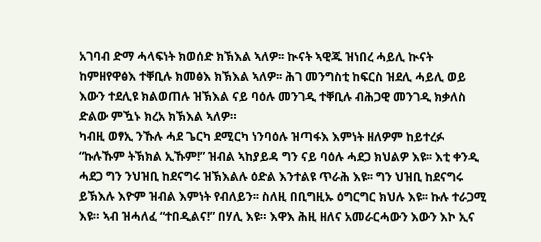አገባብ ድማ ሓላፍነት ክወሰድ ክኽእል ኣለዎ፡፡ ኲናት ኣዊጁ ዝነበረ ሓይሊ ኲናት ከምዘየዋፅእ ተቐቢሉ ክመፅእ ክኽእል ኣለዎ፡፡ ሕገ መንግስቲ ከፍርስ ዝደሊ ሓይሊ ወይ እውን ተደሊዩ ክልወጠሉ ዝኽእል ናይ ባዕሉ መንገዲ ተቐቢሉ ብሕጋዊ መንገዲ ክቃለስ ድልው ምዃኑ ክረአ ክኽእል ኣለዎ።
ካብዚ ወፃኢ ንኹሉ ሓደ ጌርካ ደሚርካ ነንባዕሉ ዝጣፋእ እምነት ዘለዎም ከይተረፉ “ኩሉኹም ትኽክል ኢኹም!” ዝብል ኣከያይዳ ግን ናይ ባዕሉ ሓደጋ ክህልዎ እዩ፡፡ እቲ ቀንዲ ሓደጋ ግን ንህዝቢ ከደናግሩ ዝኽእልሉ ዕድል እንተልዩ ጥራሕ እዩ፡፡ ግን ህዝቢ ከደናግሩ ይኽእሉ እዮም ዝብል እምነት የብለይን፡፡ ስለዚ በቢግዚኡ ዕግርግር ክህሉ እዩ፡፡ ኩሉ ተራጋሚ እዩ። ኣብ ዝሓለፈ “ተበዲልና!” በሃሊ እዩ። እዋእ ሕዚ ዘለና አመራርሓውን እውን እኮ ኢና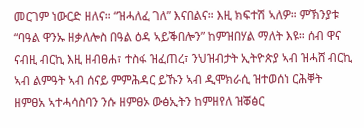መርገም ነውርድ ዘለና። “ዝሓለፈ ገለ” እናበልና። እዚ ክፍተሽ ኣለዎ። ምኽንያቱ “ባዓል ዋንኡ ዘቃለሎስ በዓል ዕዳ ኣይቕበሎን” ከምዝበሃል ማለት እዩ። ሰብ ዋና ናብዚ ብርኪ እዚ ዘብፀሐ፣ ተስፋ ዝፈጠረ፣ ንህዝብታት ኢትዮጵያ ኣብ ዝሓሸ ብርኪ ኣብ ልምዓት ኣብ ሰናይ ምምሕዳር ይኹን ኣብ ዲሞክራሲ ዝተወሰነ ርሕቐት ዘምፀአ ኣተሓሳስባን ንሱ ዘምፀኦ ውፅኢትን ከምዘየለ ዝቖፅር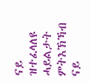ናይ ዝተፈላለዩ ሓይልታት ምትእኽኻብ ናይ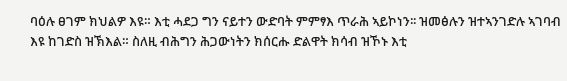ባዕሉ ፀገም ክህልዎ እዩ። እቲ ሓደጋ ግን ናይተን ውድባት ምምፃእ ጥራሕ ኣይኮነን፡፡ ዝመፅሉን ዝተኣንገድሉ ኣገባብ እዩ ከገድስ ዝኽእል። ስለዚ ብሕግን ሕጋውነትን ክሰርሑ ድልዋት ክሳብ ዝኾኑ እቲ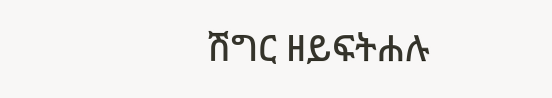ሽግር ዘይፍትሐሉ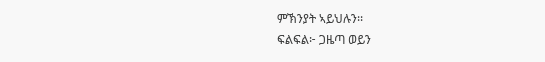ምኽንያት ኣይህሉን፡፡
ፍልፍል፦ ጋዜጣ ወይን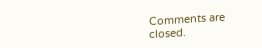Comments are closed.